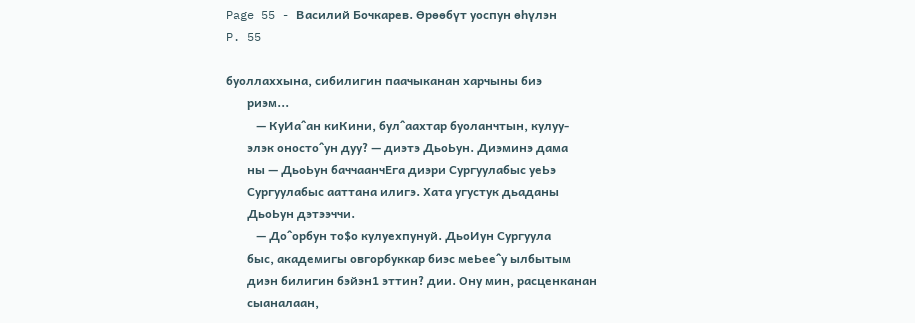Page 55 - Василий Бочкарев. Өрөөбүт уоспун өһүлэн
P. 55

буоллаххына, сибилигин паачыканан харчыны биэ
       риэм...
          — КуИа^ан киКини, бул^аахтар буоланчтын, кулуу-
       элэк оносто^ун дуу? — диэтэ ДьоЬун. Диэминэ дама
       ны — ДьоЬун баччаанчЕга диэри Сургуулабыс уеЬэ
       Сургуулабыс ааттана илигэ. Хата угустук дьаданы
       ДьоЬун дэтээччи.
          — До^орбун то$о кулуехпунуй. ДьоИун Сургуула
       быс, академигы овгорбуккар биэс меЬее^у ылбытым
       диэн билигин бэйэн1 эттин? дии. Ону мин, расценканан
       сыаналаан,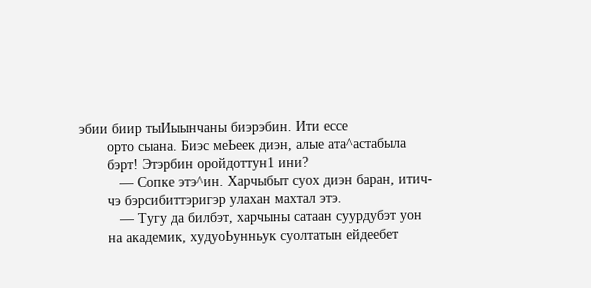эбии биир тыИыынчаны биэрэбин. Ити ессе
       орто сыана. Биэс меЬеек диэн, алые ата^астабыла
       бэрт! Этэрбин оройдоттун1 ини?
          — Сопке этэ^ин. Харчыбыт суох диэн баран, итич-
       чэ бэрсибиттэригэр улахан махтал этэ.
          — Тугу да билбэт, харчыны сатаан суурдубэт уон
       на академик, худуоЬунньук суолтатын ейдеебет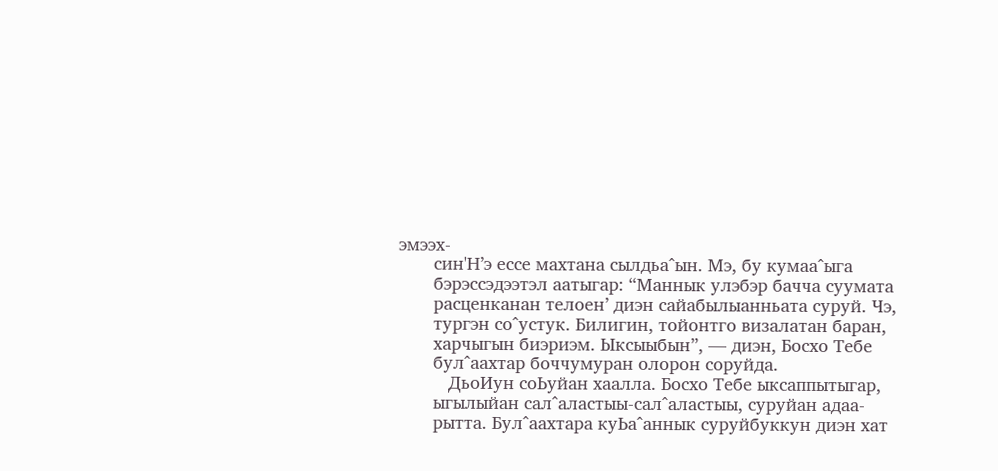эмээх-
       син'Н’э ессе махтана сылдьа^ын. Мэ, бу кумаа^ыга
       бэрэссэдээтэл аатыгар: “Маннык улэбэр бачча суумата
       расценканан телоен’ диэн сайабылыанньата суруй. Чэ,
       тургэн со^устук. Билигин, тойонтго визалатан баран,
       харчыгын биэриэм. Ыксыыбын”, — диэн, Босхо Тебе
       бул^аахтар боччумуран олорон соруйда.
          ДьоИун соЬуйан хаалла. Босхо Тебе ыксаппытыгар,
       ыгылыйан сал^аластыы-сал^аластыы, суруйан адаа-
       рытта. Бул^аахтара куЬа^аннык суруйбуккун диэн хат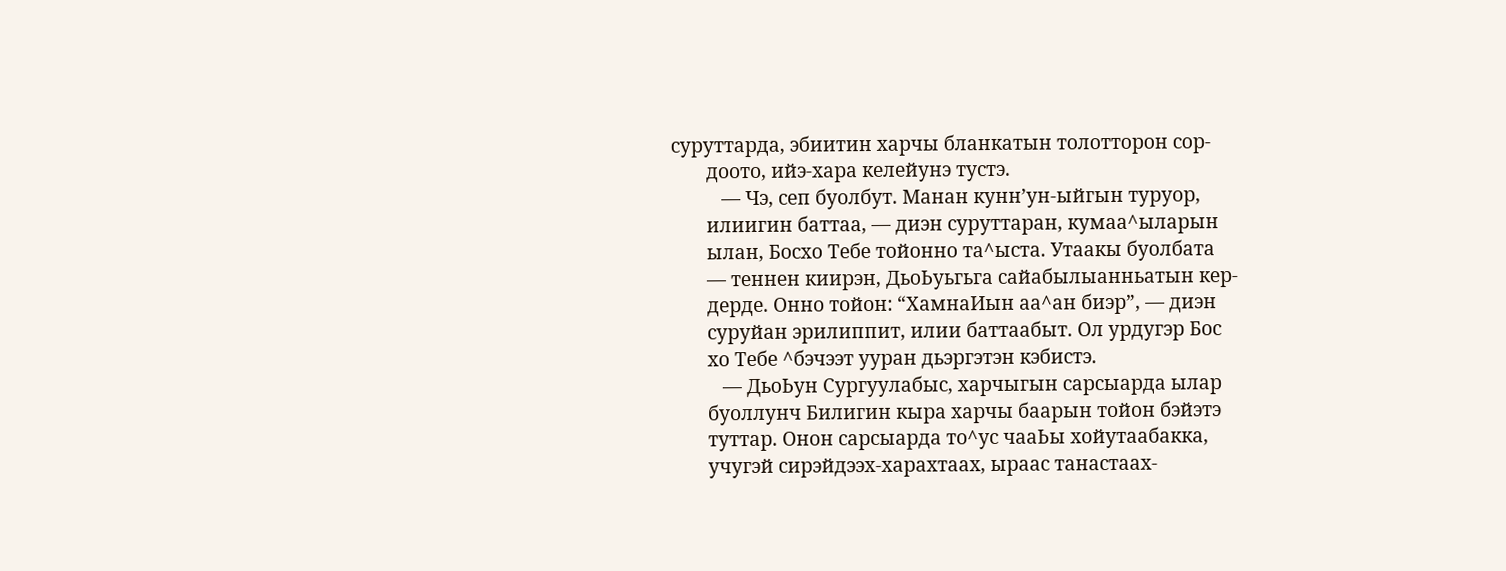суруттарда, эбиитин харчы бланкатын толотторон сор-
       доото, ийэ-хара келейунэ тустэ.
          — Чэ, сеп буолбут. Манан кунн’ун-ыйгын туруор,
       илиигин баттаа, — диэн суруттаран, кумаа^ыларын
       ылан, Босхо Тебе тойонно та^ыста. Утаакы буолбата
       — теннен киирэн, ДьоЬуьгьга сайабылыанньатын кер-
       дерде. Онно тойон: “ХамнаИын аа^ан биэр”, — диэн
       суруйан эрилиппит, илии баттаабыт. Ол урдугэр Бос
       хо Тебе ^бэчээт ууран дьэргэтэн кэбистэ.
          — ДьоЬун Сургуулабыс, харчыгын сарсыарда ылар
       буоллунч Билигин кыра харчы баарын тойон бэйэтэ
       туттар. Онон сарсыарда то^ус чааЬы хойутаабакка,
       учугэй сирэйдээх-харахтаах, ыраас танастаах-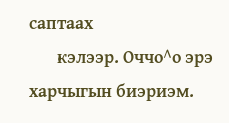саптаах
       кэлээр. Оччо^о эрэ харчыгын биэриэм.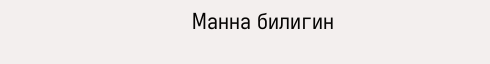Манна билигин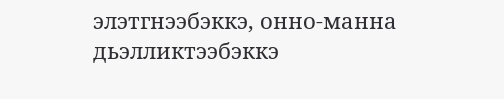элэтгнээбэккэ, онно-манна дьэлликтээбэккэ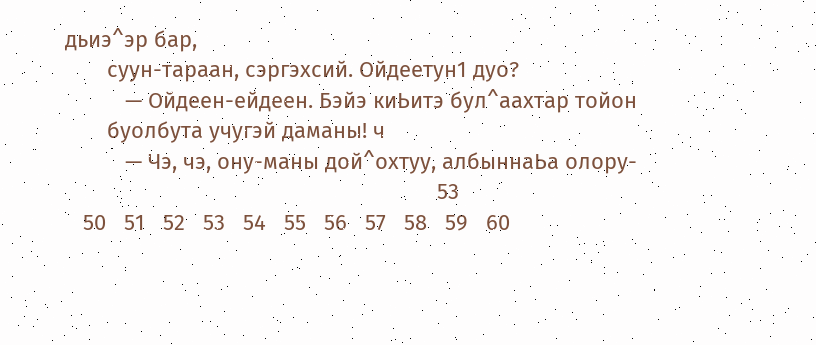дьиэ^эр бар,
       суун-тараан, сэргэхсий. Ойдеетун1 дуо?
          — Ойдеен-ейдеен. Бэйэ киЬитэ бул^аахтар тойон
       буолбута учугэй даманы! ч
          — Чэ, чэ, ону-маны дой^охтуу, албыннаЬа олору-
                                                              53
   50   51   52   53   54   55   56   57   58   59   60